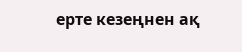ерте кезеңнен ақ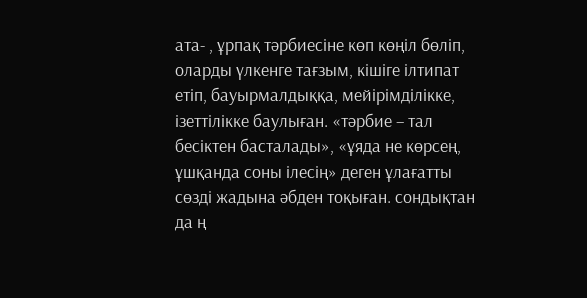ата- , ұрпақ тәрбиесіне көп көңіл бөліп, оларды үлкенге тағзым, кішіге ілтипат етіп, бауырмалдыққа, мейірімділікке, ізеттілікке баулыған. «тәрбие – тал бесіктен басталады», «ұяда не көрсең, ұшқанда соны ілесің» деген ұлағатты сөзді жадына әбден тоқыған. сондықтан да ң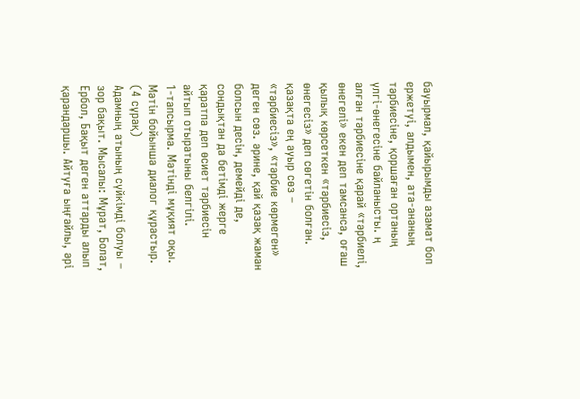бауырмал, қайырымды азамат боп ержетуі, алдымен, ата-ананың тәрбиесіне, қоршаған ортаның үлгі-өнегесіне байланысты. ң алған тәрбиесіне қарай «тәрбиелі, өнегелі» екен деп тамсанса, оғаш қылық көрсеткен «тәрбиесіз, өнегесіз» деп сөгетін болған. қазақта ең ауыр сөз – «тәрбиесіз», «тәрбие көрмеген» деген сөз. әрине, қай қазақ жаман болсын десін, демейді де, сондықтан да бетімді жерге қаратпа деп өсиет тәрбиесін айтып отыратыны белгілі.
1-тапсырма. Мәтінді мұқият оқы. Мәтін бойынша диалог құрастыр.
(4 сұрақ)
Адамның атының сүйкімді болуы – зор бақыт. Мысалы: Мұрат, Болат, Ербол, Бақыт деген аттарды алып қарандаршы. Айтуға ыңғайлы, әрі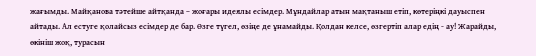жағымды. Майқанова тәтейше айтқанда – жоғары идеялы есімдер. Мұндайлар атын мақтаныш етіп, көтеріңкі дауыспен айтады. Ал естуге қолайсыз есімдер де бар. Өзге түгел, өзіңе де ұнамайды. Қолдан келсе, өзгертіп алар едің - ау! Жарайды, өкініш жоқ, турасын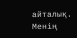айталық. Менің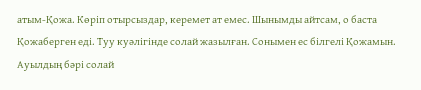атым-Қожа. Көріп отырсыздар, керемет ат емес. Шынымды айтсам, о баста Қожаберген еді. Туу куәлігінде солай жазылған. Сонымен ес білгелі Қожамын. Ауылдың бәрі солай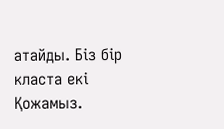атайды. Біз бір класта екі Қожамыз.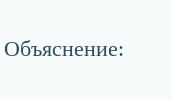Объяснение: